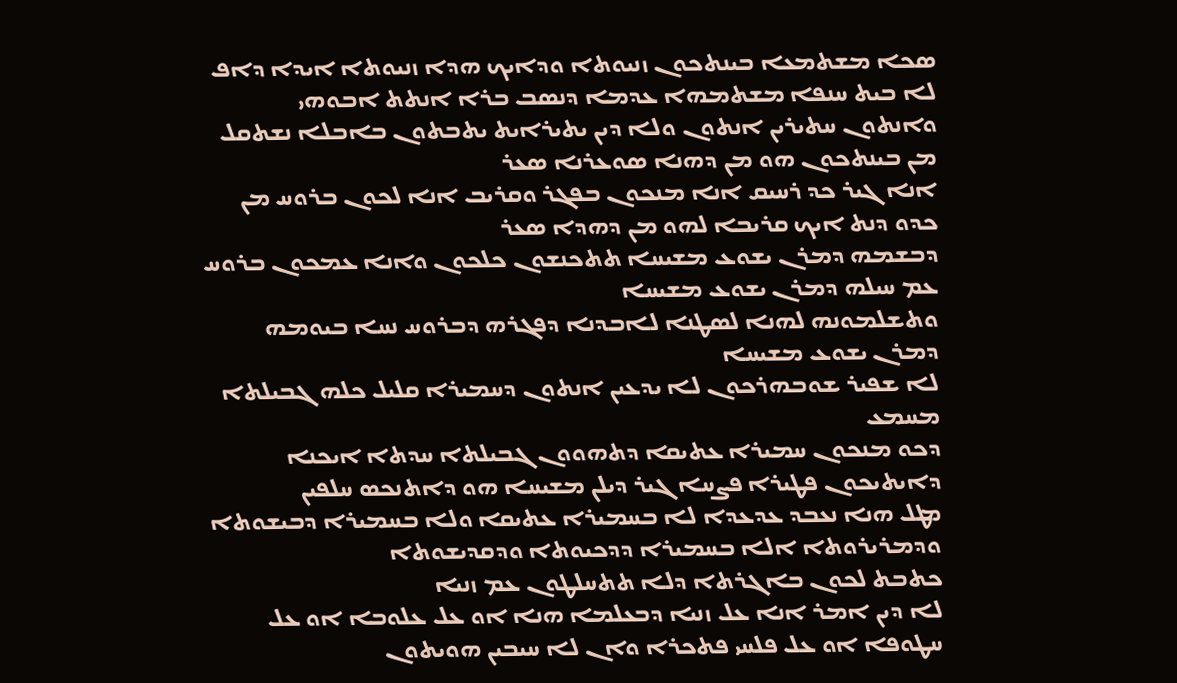ܣܟܐ ܡܫܬܡܥܐ ܒܝܢܬܟܘܢ ܙܢܝܘܬܐ ܘܕܐܝܟ ܗܕܐ ܙܢܝܘܬܐ ܐܝܕܐ ܕܐܦ ܠܐ ܒܝܬ ܚܢܦܐ ܡܫܬܡܗܐ ܥܕܡܐ ܕܢܣܒ ܒܪܐ ܐܢܬܬ ܐܒܘܗܝ
ܘܐܢܬܘܢ ܚܬܝܪܝܢ ܐܢܬܘܢ ܘܠܐ ܕܝܢ ܝܬܝܪܐܝܬ ܝܬܒܬܘܢ ܒܐܒܠܐ ܢܫܬܩܠ ܡܢ ܒܝܢܬܟܘܢ ܗܘ ܡܢ ܕܗܢܐ ܣܘܥܪܢܐ ܣܥܪ
ܐܢܐ ܓܝܪ ܟܕ ܪܚܝܩ ܐܢܐ ܡܢܟܘܢ ܒܦܓܪ ܘܩܪܝܒ ܐܢܐ ܠܟܘܢ ܒܪܘܚ ܡܢ ܟܕܘ ܕܢܬ ܐܝܟ ܩܪܝܒܐ ܠܗܘ ܡܢ ܕܗܕܐ ܣܥܪ
ܕܒܫܡܗ ܕܡܪܢ ܝܫܘܥ ܡܫܝܚܐ ܬܬܟܢܫܘܢ ܟܠܟܘܢ ܘܐܢܐ ܥܡܟܘܢ ܒܪܘܚ ܥܡ ܚܝܠܗ ܕܡܪܢ ܝܫܘܥ ܡܫܝܚܐ
ܘܬܫܠܡܘܢܗ ܠܗܢܐ ܠܣܛܢܐ ܠܐܒܕܢܐ ܕܦܓܪܗ ܕܒܪܘܚ ܢܚܐ ܒܝܘܡܗ ܕܡܪܢ ܝܫܘܥ ܡܫܝܚܐ
ܠܐ ܫܦܝܪ ܫܘܒܗܪܟܘܢ ܠܐ ܝܕܥܝܢ ܐܢܬܘܢ ܕܚܡܝܪܐ ܩܠܝܠ ܟܠܗ ܓܒܝܠܬܐ ܡܚܡܥ
ܕܟܘ ܡܢܟܘܢ ܚܡܝܪܐ ܥܬܝܩܐ ܕܬܗܘܘܢ ܓܒܝܠܬܐ ܚܕܬܐ ܐܝܟܢܐ ܕܐܝܬܝܟܘܢ ܦܛܝܪܐ ܦܨܚܐ ܓܝܪ ܕܝܠܢ ܡܫܝܚܐ ܗܘ ܕܐܬܢܟܣ ܚܠܦܝܢ
ܡܛܠ ܗܢܐ ܢܥܒܕ ܥܕܥܕܐ ܠܐ ܒܚܡܝܪܐ ܥܬܝܩܐ ܘܠܐ ܒܚܡܝܪܐ ܕܒܝܫܘܬܐ ܘܕܡܪܝܪܘܬܐ ܐܠܐ ܒܚܡܝܪܐ ܕܕܟܝܘܬܐ ܘܕܩܕܝܫܘܬܐ
ܟܬܒܬ ܠܟܘܢ ܒܐܓܪܬܐ ܕܠܐ ܬܬܚܠܛܘܢ ܥܡ ܙܢܝܐ
ܠܐ ܕܝܢ ܐܡܪ ܐܢܐ ܥܠ ܙܢܝܐ ܕܒܥܠܡܐ ܗܢܐ ܐܘ ܥܠ ܥܠܘܒܐ ܐܘ ܥܠ ܚܛܘܦܐ ܐܘ ܥܠ ܦܠܚܝ ܦܬܟܪܐ ܘܐܢ ܠܐ ܚܝܒܝܢ ܗܘܝܬܘܢ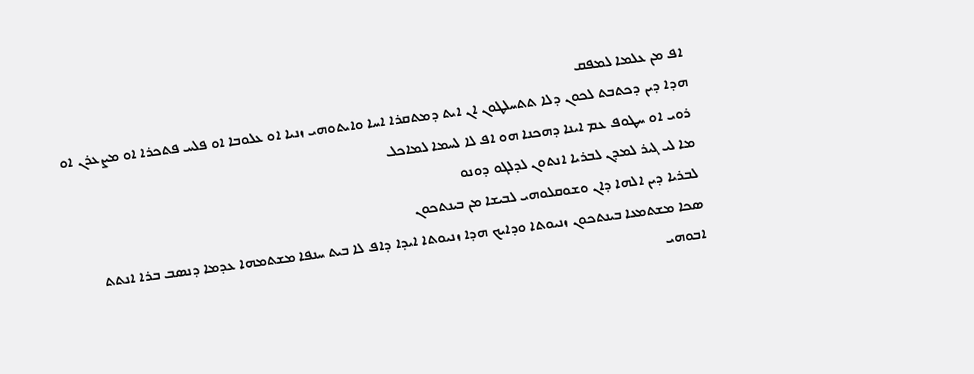ܐܦ ܡܢ ܥܠܡܐ ܠܡܦܩ
ܗܕܐ ܕܝܢ ܕܟܬܒܬ ܠܟܘܢ ܕܠܐ ܬܬܚܠܛܘܢ ܐܢ ܐܝܬ ܕܡܬܩܪܐ ܐܚܐ ܘܐܝܬܘܗܝ ܙܢܝܐ ܐܘ ܥܠܘܒܐ ܐܘ ܦܠܚ ܦܬܟܪܐ ܐܘ ܡܨܥܪܢ ܐܘ ܪܘܝ ܐܘ ܚܛܘܦ ܥܡ ܐܝܢܐ ܕܗܟܢܐ ܗܘ ܐܦ ܠܐ ܠܚܡܐ ܠܡܐܟܠ
ܡܐ ܠܝ ܓܝܪ ܠܡܕܢ ܠܒܪܝܐ ܐܢܬܘܢ ܠܕܠܓܘ ܕܘܢܘ
ܠܒܪܝܐ ܕܝܢ ܐܠܗܐ ܕܐܢ ܘܫܘܩܠܘܗܝ ܠܒܝܫܐ ܡܢ ܒܝܢܬܟܘܢ
ܣܟܐ ܡܫܬܡܥܐ ܒܝܢܬܟܘܢ ܙܢܝܘܬܐ ܘܕܐܝܟ ܗܕܐ ܙܢܝܘܬܐ ܐܝܕܐ ܕܐܦ ܠܐ ܒܝܬ ܚܢܦܐ ܡܫܬܡܗܐ ܥܕܡܐ ܕܢܣܒ ܒܪܐ ܐܢܬܬ ܐܒܘܗܝ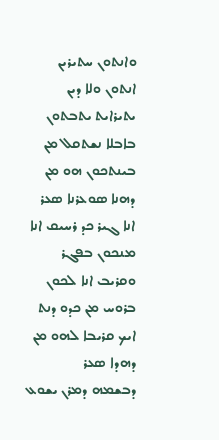ܘܐܢܬܘܢ ܚܬܝܪܝܢ ܐܢܬܘܢ ܘܠܐ ܕܝܢ ܝܬܝܪܐܝܬ ܝܬܒܬܘܢ ܒܐܒܠܐ ܢܫܬܩܠ ܡܢ ܒܝܢܬܟܘܢ ܗܘ ܡܢ ܕܗܢܐ ܣܘܥܪܢܐ ܣܥܪ
ܐܢܐ ܓܝܪ ܟܕ ܪܚܝܩ ܐܢܐ ܡܢܟܘܢ ܒܦܓܪ ܘܩܪܝܒ ܐܢܐ ܠܟܘܢ ܒܪܘܚ ܡܢ ܟܕܘ ܕܢܬ ܐܝܟ ܩܪܝܒܐ ܠܗܘ ܡܢ ܕܗܕܐ ܣܥܪ
ܕܒܫܡܗ ܕܡܪܢ ܝܫܘܥ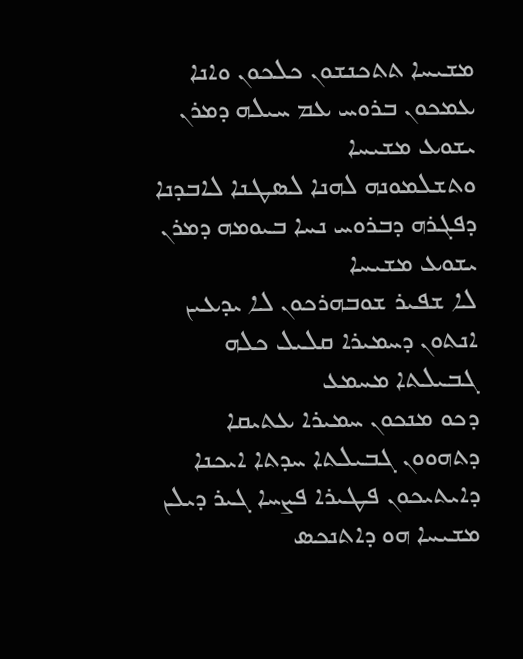ܡܫܝܚܐ ܬܬܟܢܫܘܢ ܟܠܟܘܢ ܘܐܢܐ ܥܡܟܘܢ ܒܪܘܚ ܥܡ ܚܝܠܗ ܕܡܪܢ ܝܫܘܥ ܡܫܝܚܐ
ܘܬܫܠܡܘܢܗ ܠܗܢܐ ܠܣܛܢܐ ܠܐܒܕܢܐ ܕܦܓܪܗ ܕܒܪܘܚ ܢܚܐ ܒܝܘܡܗ ܕܡܪܢ ܝܫܘܥ ܡܫܝܚܐ
ܠܐ ܫܦܝܪ ܫܘܒܗܪܟܘܢ ܠܐ ܝܕܥܝܢ ܐܢܬܘܢ ܕܚܡܝܪܐ ܩܠܝܠ ܟܠܗ ܓܒܝܠܬܐ ܡܚܡܥ
ܕܟܘ ܡܢܟܘܢ ܚܡܝܪܐ ܥܬܝܩܐ ܕܬܗܘܘܢ ܓܒܝܠܬܐ ܚܕܬܐ ܐܝܟܢܐ ܕܐܝܬܝܟܘܢ ܦܛܝܪܐ ܦܨܚܐ ܓܝܪ ܕܝܠܢ ܡܫܝܚܐ ܗܘ ܕܐܬܢܟܣ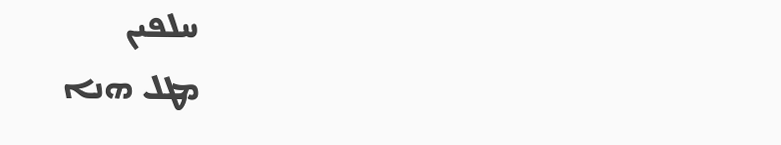ܚܠܦܝܢ
ܡܛܠ ܗܢܐ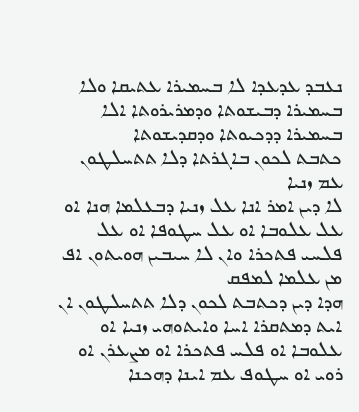ܢܥܒܕ ܥܕܥܕܐ ܠܐ ܒܚܡܝܪܐ ܥܬܝܩܐ ܘܠܐ ܒܚܡܝܪܐ ܕܒܝܫܘܬܐ ܘܕܡܪܝܪܘܬܐ ܐܠܐ ܒܚܡܝܪܐ ܕܕܟܝܘܬܐ ܘܕܩܕܝܫܘܬܐ
ܟܬܒܬ ܠܟܘܢ ܒܐܓܪܬܐ ܕܠܐ ܬܬܚܠܛܘܢ ܥܡ ܙܢܝܐ
ܠܐ ܕܝܢ ܐܡܪ ܐܢܐ ܥܠ ܙܢܝܐ ܕܒܥܠܡܐ ܗܢܐ ܐܘ ܥܠ ܥܠܘܒܐ ܐܘ ܥܠ ܚܛܘܦܐ ܐܘ ܥܠ ܦܠܚܝ ܦܬܟܪܐ ܘܐܢ ܠܐ ܚܝܒܝܢ ܗܘܝܬܘܢ ܐܦ ܡܢ ܥܠܡܐ ܠܡܦܩ
ܗܕܐ ܕܝܢ ܕܟܬܒܬ ܠܟܘܢ ܕܠܐ ܬܬܚܠܛܘܢ ܐܢ ܐܝܬ ܕܡܬܩܪܐ ܐܚܐ ܘܐܝܬܘܗܝ ܙܢܝܐ ܐܘ ܥܠܘܒܐ ܐܘ ܦܠܚ ܦܬܟܪܐ ܐܘ ܡܨܥܪܢ ܐܘ ܪܘܝ ܐܘ ܚܛܘܦ ܥܡ ܐܝܢܐ ܕܗܟܢܐ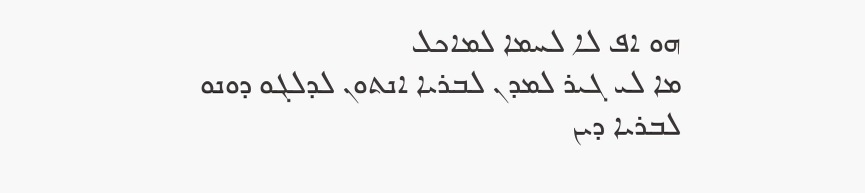ܗܘ ܐܦ ܠܐ ܠܚܡܐ ܠܡܐܟܠ
ܡܐ ܠܝ ܓܝܪ ܠܡܕܢ ܠܒܪܝܐ ܐܢܬܘܢ ܠܕܠܓܘ ܕܘܢܘ
ܠܒܪܝܐ ܕܝܢ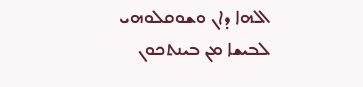ܐܠܗܐ ܕܐܢ ܘܫܘܩܠܘܗܝ ܠܒܝܫܐ ܡܢ ܒܝܢܬܟܘܢ